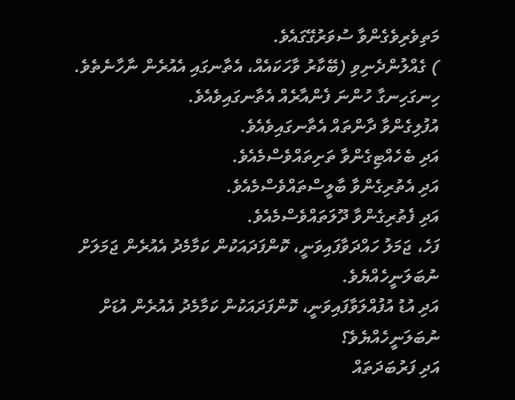މަތިވެރިވެގެންވާ ސުވަރުގޭގައެވެ.
) ގެއްލުންދެނިވި (ބޭކާރު ވާހަކައެއް، އެތާނގައި އެއުރެން ނާހާނެތެވެ.
ހިނގަހިނގާ ހުންނަ ފެންއާރެއް އެތާނގައިވެއެވެ.
އުފުލިގެންވާ ދާންތައް އެތާނގައިވެއެވެ.
އަދި ބެހެއްޓިގެންވާ ތަށިތައްވެސްމެއެވެ.
އަދި އެތުރިގެންވާ ބާލީސްތައްވެސްމެއެވެ.
އަދި ފެތުރިގެންވާ ދޫލަތައްވެސްމެއެވެ.
ފަހެ، ޖަމަލު ހައްދަވާފައިވަނީ، ކޮންފަދައަކުން ކަމާމެދު އެއުރެން ޖަމަލަށް ނުބަލަނީހެއްޔެވެ.
އަދި އުޑު އުފުއްލަވާފައިވަނީ، ކޮންފަދައަކުން ކަމާމެދު އެއުރެން އުޑަށް ނުބަލަނީހެއްޔެވެ؟
އަދި ފަރުބަދަތައް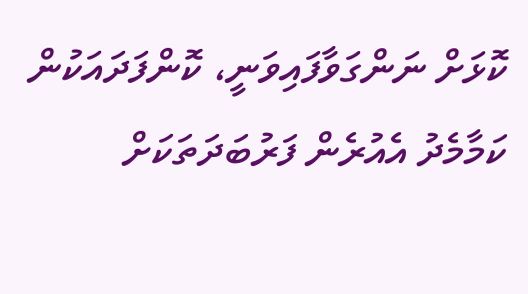ކޮޅަށް ނަންގަވާފައިވަނީ، ކޮންފަދައަކުން ކަމާމެދު އެއުރެން ފަރުބަދަތަކަށް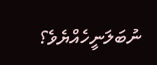ނުބަލަނީހެއްޔެވެ؟